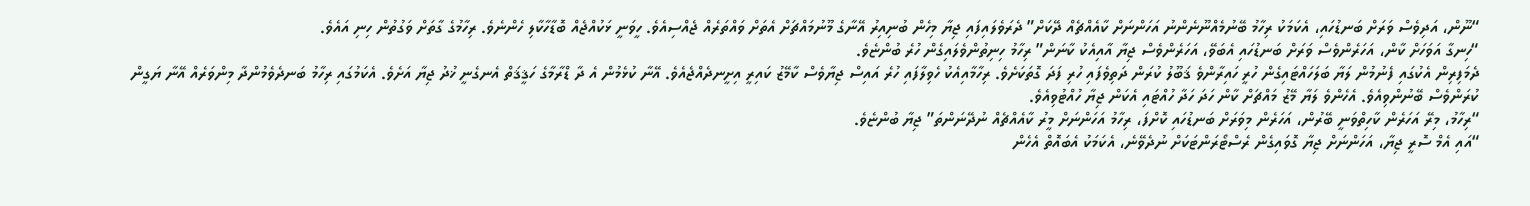“ނޫން، އަދިވެސް ވަރަށް ބަނޑުހައި، އެކަމަކު ރިހާމު ބޭނުމެއްނޫނެންނު އަހަންނަށް ކާއެއްޗެއް ދޭކަށް” ދެރަވެލައިފައި ޖިޔާ މިހެން ބުނިއިރު އޭނާގެ މޫނުމައްޗަށް އެތަށް ވައްތަރެއް ޖެއްސިއެވެ. ހީވަނީ ޅަކުއްޖެއް ބޮޑާހާކާލި ހެންނެވެ. ރިހާމުގެ ގާތަށް ވަގުތުން ހިނި އައެވެ.
“ހިނގާ އަވަހަށް ކާން، އަހަރެންވެސް ވަރަށް ބަނޑުހައި އެބަވޭ، އަހަރެންވެސް ޖިޔާ އާއިއެކު ކާނަން” ރިހާމު ހިނިތުންވެލައިގެން ހުރެ ބުންޏެވެ.
ދެމަފިރިން އެކުގައި ފެނުމުން ލަޔާ ބަލަހައްޓައިގެން ހުރީ ހައިރާންވެ ޤަބޫލު ކުރަން ދަތިވެފައި ހުރި ފަދަ ގޮތަކަށެވެ. ރިހާމާއިއެކު ހެވިލާފައި ހުރެ އައިސް ޖިޔާވެސް ކާމޭޒު ކައިރީ އިށީނދެއްޖެއެވެ. އޭނާ ކުޅެމުން އެ ދާ ޑްރާމާގެ ހަޤީޤަތް އެނގެނީ ޚުދު ޖިޔާ އަށެވެ. އެކަމުގައި ރިހާމު ބަނދެވެމުންދާ މިންވަރެއް އޭނާ ޔަގީން ކުރަންވެސް ބޭނުންވިއެވެ. އެހެންވެ ލަޔާ މޭޒު މައްޗަށް ކާން ހަދަ ހަދާ ހުއްޓައި އެކަން ޖިޔާ ހުއްޓުވިއެވެ.
“ރިހާމު، މިރޭ އަހަރެން ކާހިތްވަނީ ބޭރުން، އަހަރެން މިވަރަށް ބަނޑުހައި ކޮށްފަ، ރިހާމު އަހަންނަށް މީރު ކާއެއްޗެއް ނުދޭނަންތަ” ޖިޔާ ބުންޏެވެ.
“އައި އެމް ސޮރީ ޖިޔާ، އަހަންނަށް ޖިޔާ ގޮވައިގެން ރެސްޓޯރަންޓަކަށް ނުދެވޭނެ، އެކަމަކު އެބައޮތް އެހެން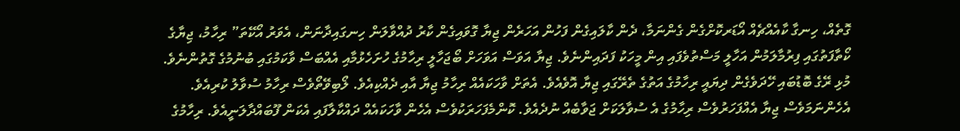ގޮތެއް، ހިނގާ ކާއެއްޗެއް އޯޑަރކޮށްގެން ގެންނަމާ، ދެން ކާލައިގެން ފަހުން އަހަރެން ޖިޔާ ގޮވައިގެން ކާރު ދުއްވާލަން ހިނގައިދާނަން، އެވަރު އޯކޭތަ” ރިހާމު، ޖިޔާގެ ކޯތާފަތުގައި ފިރުމާލަމުން އަހާލީ މަސްތުވެފައި އިން މީހަކު ފަދައިންނެވެ. ޖިޔާ އަވަސް އަވަހަށް ބޯޖަހާލީ ރިހާމުގެ ހުށަހެޅުމާއި އެއްބަސް ވާކަމުގައި ބުނުމުގެ ގޮތުންނެވެ.
މުޅި ރޭގެ ބޮޑުބައި ހޭދަވެގެން ދިޔައީ ރިހާމުގެ އަތުގެ ތެރޭގައި ޖިޔާ އޮވެއެވެ. އެތަށް ވާހަކައެއް ރިހާމު ޖިޔާ އާއި ދެއްކިއެވެ. ލޯބިވޭތޯވެސް ރިހާމު ސުވާލު ކުރިއެވެ. އެހެންނަމަވެސް ޖިޔާ އެއްފަހަރުވެސް ރިހާމުގެ އެ ސުވާލަކަށް ޖަވާބެއް ނުދެއެވެ. ކޮންމެފަހަރަކުވެސް އެހެން ވާހަކައެއް ދައްކާލާފައި އެކަން ފޫބައްދާލަނީއެވެ. ރިހާމުގެ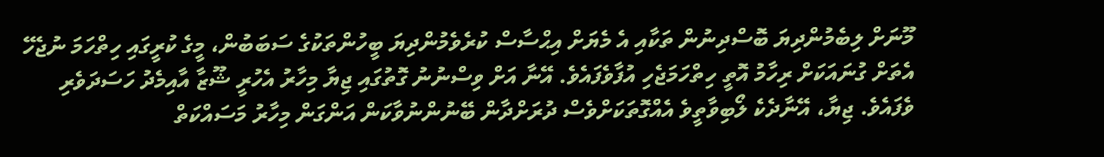މޫނަށް ލިބެމުންދިޔަ ބޮސްދިނުން ތަކާއި އެ މެޔަށް އިޙްސާސް ކުރެވެމުންދިޔަ ބީހުންތަކުގެ ސަބަބުން، މީގެ ކުރީގައި ހިތްހަމަ ނުޖެހޭ އެތަށް ގުނައަކަށް ރިހާމު އޮތީ ހިތްހަމަޖެހި އުފާވެފައެވެ. އޭނާ އަށް ވިސްނުނު ގޮތުގައި ޖިޔާ މިހާރު އެހުރީ ޝޫޒާ އާއިމެދު ހަސަދަވެރި ވެފައެވެ. ޖިޔާ، އޭނާދެކެ ލޯބިވާތީވެ އެއްގޮތަކަށްވެސް ދުރަށްދާން ބޭނުންނުވާކަން އަންގަން މިހާރު މަސައްކަތް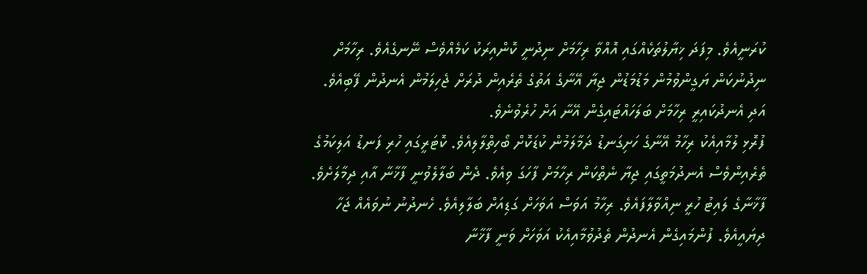ކުރަނީއެވެ. މިފަދަ ޚިޔާލުތަކެއްގައި އޮއްވާ ރިހާމަށް ނިދުނީ ކޮންއިރަކު ކަމެއްވެސް ނޭނގެއެވެ. ރިހާމަށް ނިދުނުކަން ޔަގީންވުމުން މަޑުމަޑުން ޖިޔާ އޭނާގެ އަތުގެ ތެރެއިން ދުރަށް ޖެހިލަމުން އެނދުން ފޭބިއެވެ. އަދި އެނދުކައިރީ ރިހާމަށް ބަލަހައްޓައިގެން އޭނާ އަށް ހުރެވުނެވެ.
ފުރޮޅި ލުމާއިއެކު ރިހާމު އޭނާގެ ހަށިގަނޑު ދަމާލަމުން ކުޑަކޮށް ބޯހިތްލާލިއެވެ. ކޮޓަރީގައި ހުރި ފަނޑު އަލިކަމުގެ ތެރެއިންވެސް އެނދުމަތީގައި ޖިޔާ ނެތްކަން ރިހާމަށް ފާހަގަ ވިއެވެ. ދެން ބަލާލެވުނީ ފާޚާނާ އާއި ދިމާލަށެވެ. ފާޚާނާގެ ލައިޓު ހުރީ ނިއްވާލާފައެވެ. ރިހާމު އަވަސް އަވަހަށް ގަޑިއަށް ބަލާލިއެވެ. ހެނދުނު ނުވައެއް ޖަހާ ދިޔައީއެވެ. ފުންމައިގެން އެނދުން ތެދުވުމާއިއެކު އަވަހަށް ވަނީ ފާޚާނާ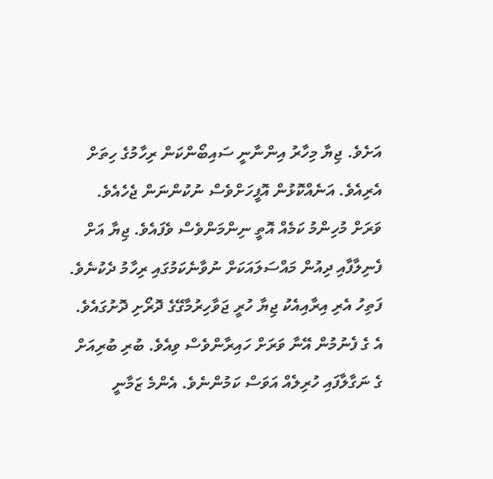އަށެވެ. ޖިޔާ މިހާރު އިންނާނީ ސައިބޯންކަން ރިހާމުގެ ހިތަށް އެރިއެވެ. އަނެއްކޮޅުން އޮފީހަށްވެސް ނުކުންނަން ޖެހެއެވެ. ވަރަށް މުހިންމު ކަމެއް އޮތީ ނިންމަންވެސް ވެފައެވެ. ޖިޔާ އަށް ފެނިލާފާއި ދިއުން މައްސަލައަކަށް ނުވާނެކަމުގައި ރިހާމު ދެކުނެވެ.
ފަތިހު އެރި އިރާއިއެކު ޖިޔާ ހުރީ ޖަވާހިރުމާގޭގެ ދޮރޯށި ދޮށުގައެވެ. އެ ގެ ފެނުމުން އޭނާ ވަރަށް ހައިރާންވެސް ވިއެވެ. ބުރި ބުރިއަށް ގެ ނަގާލާފައި ހުރިލެއް އަވަސް ކަމުންނެވެ. އެންމެ ޒަމާނީ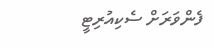ފެންވަރަށް ސެކިއުރިޓީ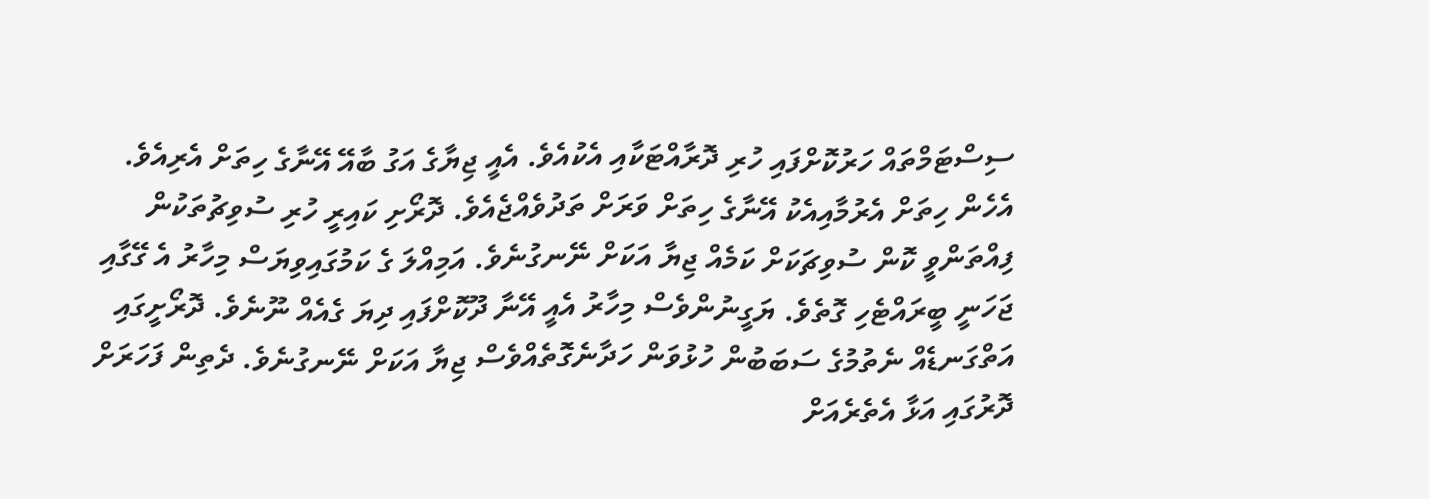ސިސްޓަމްތައް ހަރުކޮށްފައި ހުރި ދޮރާއްޓަކާއި އެކުއެވެ. އެއީ ޖިޔާގެ އަގު ބާއޭ އޭނާގެ ހިތަށް އެރިއެވެ. އެހެން ހިތަށް އެރުމާއިއެކު އޭނާގެ ހިތަށް ވަރަށް ތަދުވެއްޖެއެވެ. ދޮރޯށި ކައިރީ ހުރި ސުވިޗުތަކުން ފިއްތަންވީ ކޮން ސުވިޗަކަށް ކަމެއް ޖިޔާ އަކަށް ނޭނގުނެވެ. އަމިއްލަ ގެ ކަމުގައިވިޔަސް މިހާރު އެ ގޭގާއި ޖަހަނީ ބީރައްޓެހި ގޮތެވެ. ޔަގީނުންވެސް މިހާރު އެއީ އޭނާ ދޫކޮށްފައި ދިޔަ ގެއެއް ނޫނެވެ. ދޮރޯށީގައި އަތްގަނޑެއް ނެތުމުގެ ސަބަބުން ހުޅުވަން ހަދާނެގޮތެއްވެސް ޖިޔާ އަކަށް ނޭނގުނެވެ. ދެތިން ފަހަރަށް ދޮރުގައި އަޅާ އެތެރެއަށް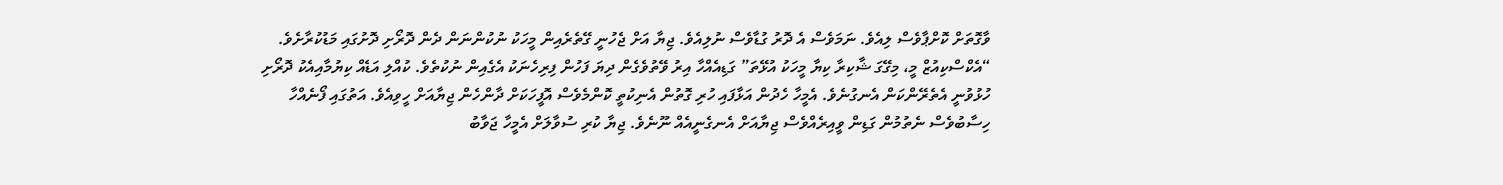ވާގޮތަށް ކޮށްޕާވެސް ލިއެވެ. ނަމަވެސް އެ ދޮރު ގުޑާވެސް ނުލިއެވެ. ޖިޔާ އަށް ޖެހުނީ ގޭތެރެއިން މީހަކު ނުކުންނަން ދެން ދޮރޯށި ދޮށުގައި މަޑުކުރާށެވެ.
“އެކްސްކިއުޒް މީ، މިގޭގަ ޝާކިރާ ކިޔާ މީހަކު އުޅޭތަ” ގަޑިއެއްހާ އިރު ވޭތުވެގެން ދިޔަ ފަހުން ފިރިހެނަކު އެގެއިން ނުކުތެވެ. ކުއްލި އަޑެއް ކިޔުމާއިއެކު ދޮރޯށި ހުޅުވުނީ އެތެރޭންކަން އެނގުނެވެ. އެމީހާ ހެދުން އަޅާފައި ހުރި ގޮތުން އެނިކުތީ ކޮންމެވެސް އޮފީހަކަށް ދާންހެން ޖިޔާއަށް ހީވިއެވެ. އަތުގައި ފޯނެއްހާ ހިސާބުވެސް ނެތުމުން ގަޑިން ވީއިރެއްވެސް ޖިޔާއަށް އެނގެނީއެއް ނޫނެވެ. ޖިޔާ ކުރި ސުވާލަށް އެމީހާ ޖަވާބު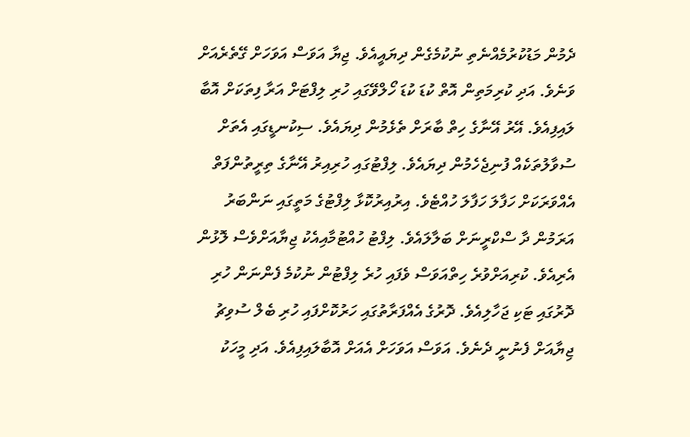ދެމުން މަޑުކުރުމެއްނެތި ނުކުމެގެން ދިޔައީއެވެ. ޖިޔާ އަވަސް އަވަހަށް ގޭތެރެއަށް ވަނެވެ. އަދި ކުރިމަތިން އޮތް ކުޑަ ކުޑަ ހޯލްވޭގައި ހުރި ލިފްޓަށް އަރާ ފިތަކަށް އޮބާ ލައިފިއެވެ. އޭރު އޭނާގެ ހިތް ބާރަށް ތެޅެމުން ދިޔައެވެ. ސިކުނޑީގައި އެތަށް ސުވާލުތަކެއް ފުނިޖެހެމުން ދިޔައެވެ. ލިފްޓުގައި ހުރިއިރު އޭނާގެ ތިރީތުންފަތް އެއްވަރަކަށް ހަފާލަ ހަފާލަ ހުއްޓެވެ. އިރުއިރުކޮޅާ ލިފްޓުގެ މަތީގައި ނަންބަރު އަރަމުން ދާ ސްކްރީނަށް ބަލާލައެވެ. ލިފްޓު ހުއްޓުމާއިއެކު ޖިޔާއަށްވެސް ލޮޅުން އެރިއެވެ. ކުރިއަށްވުރެ ހިތްއަވަސް ވެފައި ހުރެ ލިފްޓުން ނުކުމެ ފެންނަން ހުރި ދޮރުގައި ޓަކި ޖަހާލިއެވެ. ދޮރުގެ އެއްފަރާތުގައި ހަރުކޮށްފައި ހުރި ބެލް ސުވިޗު ޖިޔާއަށް ފެނުނީ ދެނެވެ. އަވަސް އަވަހަށް އެއަށް އޮބާލައިފިއެވެ. އަދި މީހަކު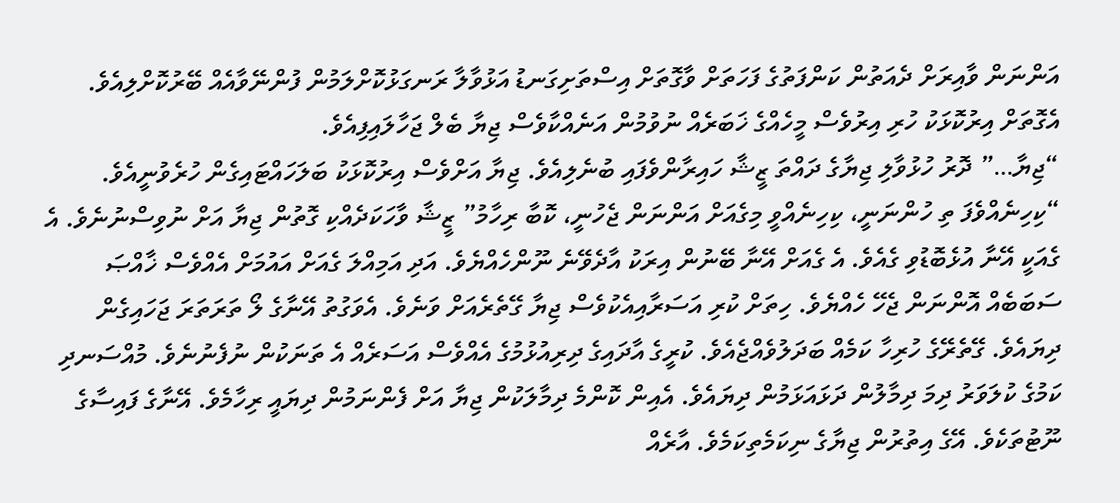އަންނަން ވާއިރަށް ދެއަތުން ކަންފަތުގެ ފަހަތަށް ވާގޮތަށް އިސްތަށިގަނޑު އަޅުވާލާ ރަނގަޅުކޮށްލަމުން ފުންނޭވާއެއް ބޭރުކޮށްލިއެވެ. އެގޮތަށް އިރުކޮޅަކު ހުރި އިރުވެސް މީހެއްގެ ޚަބަރެއް ނުވުމުން އަނެއްކާވެސް ޖިޔާ ބެލް ޖަހާލައިފިއެވެ.
“ޖިޔާ…” ދޮރު ހުޅުވާލި ޖިޔާގެ ދައްތަ ޒީޝާ ހައިރާންވެފައި ބުނެލިއެވެ. ޖިޔާ އަށްވެސް އިރުކޮޅަކު ބަލަހައްޓައިގެން ހުރެވުނީއެވެ.
“ކިހިނެއްވެފަ ތި ހުންނަނީ، ކިހިނެއްވީ މިގެއަށް އަންނަން ޖެހުނީ، ކޮބާ ރިހާމު” ޒީޝާ ވާހަކަދެއްކި ގޮތުން ޖިޔާ އަށް ނުވިސްނުނެވެ. އެ ގެއަކީ އޭނާ އުޅެބޮޑުވި ގެއެވެ. އެ ގެއަށް އޭނާ ބޭނުން އިރަކު އާދެވޭނެ ނޫންހެއްޔެވެ. އަދި އަމިއްލަ ގެއަށް އައުމަށް އެއްވެސް ޚާއްޞަ ސަބަބެއް އޮންނަން ޖެހޭ ހެއްޔެވެ. ހިތަށް ކުރި އަސަރާއިއެކުވެސް ޖިޔާ ގޭތެރެއަށް ވަނެވެ. އެވަގުތު އޭނާގެ ލޯ ތަރަތަރަ ޖަހައިގެން ދިޔައެވެ. ގޭތެރޭގެ ހުރިހާ ކަމެއް ބަދަލުވެއްޖެއެވެ. ކުރީގެ އާދައިގެ ދިރިއުޅުމުގެ އެއްވެސް އަސަރެއް އެ ތަނަކުން ނުފެނުނެވެ. މުއްސަނދި ކަމުގެ ކުލަވަރު ދިމަ ދިމާލުން ދަޅައަޅަމުން ދިޔައެވެ. އެއިން ކޮންމެ ދިމާލަކުން ޖިޔާ އަށް ފެންނަމުން ދިޔައީ ރިހާމެވެ. އޭނާގެ ފައިސާގެ ނޫޓުތަކެވެ. އޭގެ އިތުރުން ޖިޔާގެ ނިކަމެތިކަމެވެ. އާރެއް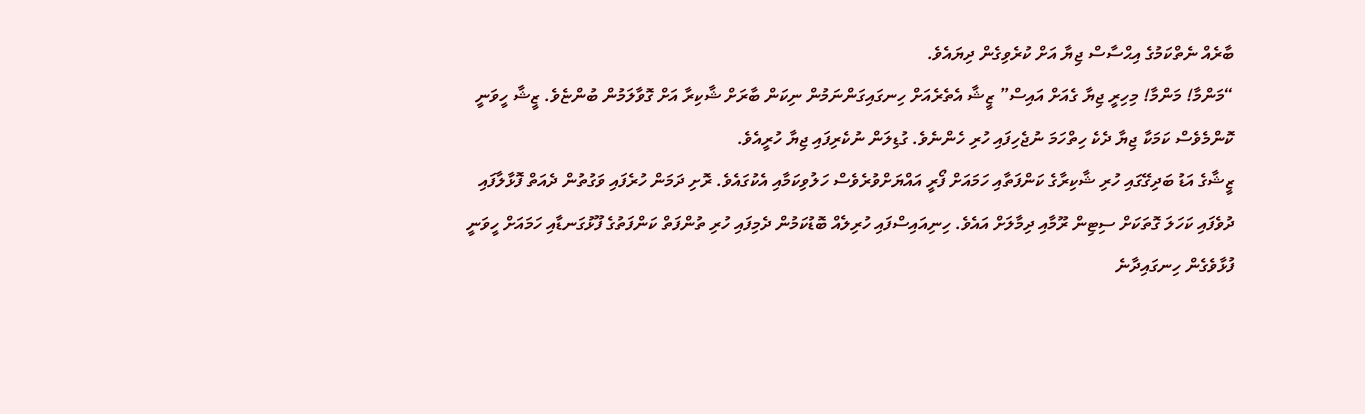ބާރެއް ނެތްކަމުގެ އިޙްސާސް ޖިޔާ އަށް ކުރެވިގެން ދިޔައެވެ.
“މަންމާ! މަންމާ! މިހިރީ ޖިޔާ ގެއަށް އައިސް” ޒީޝާ އެތެރެއަށް ހިނގައިގަންނަމުން ނިކަން ބާރަށް ޝާކިރާ އަށް ގޮވާލަމުން ބުންޏެވެ. ޒީޝާ ހީވަނީ ކޮންމެވެސް ކަމަކާ ޖިޔާ ދެކެ ހިތްހަމަ ނުޖެހިފައި ހުރި ހެންނެވެ. ގުޑިލަން ނުކެރިފައި ޖިޔާ ހުރީއެވެ.
ޒީޝާގެ އަޑު ބަދިގޭގައި ހުރި ޝާކިރާގެ ކަންފަތާއި ހަމައަށް ފޯރީ އައްޔަށްވުރެވެސް ހަލުވިކަމާއި އެކުގައެވެ. ރޮށި ދަމަން ހުރެފައި ވަގުތުން ދެއަތް ފޮޅާލާފައި ދުވެފައި ކަހަލަ ގޮތަކަށް ސިޓިން ރޫމާއި ދިމާލަށް އައެވެ. ހިނިއައިސްފައި ހުރިލެއް ބޮޑުކަމުން ދެމިފައި ހުރި ތުންފަތް ކަންފަތުގެ ފޫޅުގަނޑާއި ހަމައަށް ހީވަނީ ފުޅާވެގެން ހިނގައިދާނެ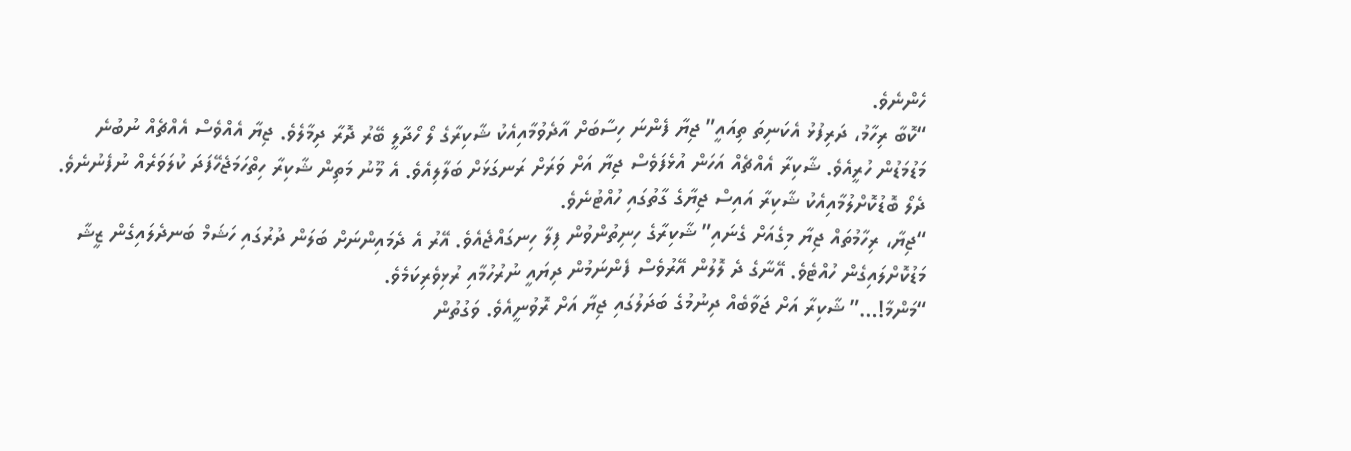ހެންނެވެ.
“ކޮބާ ރިހާމު، ދަރިފުޅު އެކަނިތަ ތިއައީ” ޖިޔާ ފެންނަ ހިސާބަށް އާދެވުމާއިއެކު ޝާކިރާގެ ލޯ ހޯދާލީ ބޭރު ދޮރާ ދިމާލެވެ. ޖިޔާ އެއްވެސް އެއްޗެއް ނުބުނެ މަޑުމަޑުން ހުރީއެވެ. ޝާކިރާ އެއްޗެއް އަހަން އުޅެފަވެސް ޖިޔާ އަށް ވަރަށް ރަނގަޅަށް ބަލާލިއެވެ. އެ މޫނު މަތިން ޝާކިރާ ހިތްހަމަޖެހޭފަދަ ކުލަވަރެއް ނުފެނުނެވެ. ދެލޯ ބޮޑުކޮށްލުމާއިއެކު ޝާކިރާ އައިސް ޖިޔާގެ ގާތުގައި ހުއްޓުނެވެ.
“ޖިޔާ، ރިހާމުތައް ޖިޔާ މިގެއަށް ގެނައި” ޝާކިރާގެ ހިނިތުންވުން ފިލާ ހިނގައްޖެއެވެ. އޭރު އެ ދެމައިންނަށް ބަލަން ދުރުގައި ހަޝަމް ބަނދެލައިގެން ޒީޝާ މަޑުކޮށްލައިގެން ހުއްޓެވެ. އޭނާގެ ދެ ލޮލުން އޭރުވެސް ފެންނަމުން ދިޔައީ ނުރުހުމާއި ރުޅިވެރިކަމެވެ.
“މަންމާ!…” ޝާކިރާ އަށް ޖަވާބެއް ދިނުމުގެ ބަދަލުގައި ޖިޔާ އަށް ރޮވުނީއެވެ. ވަގުތުން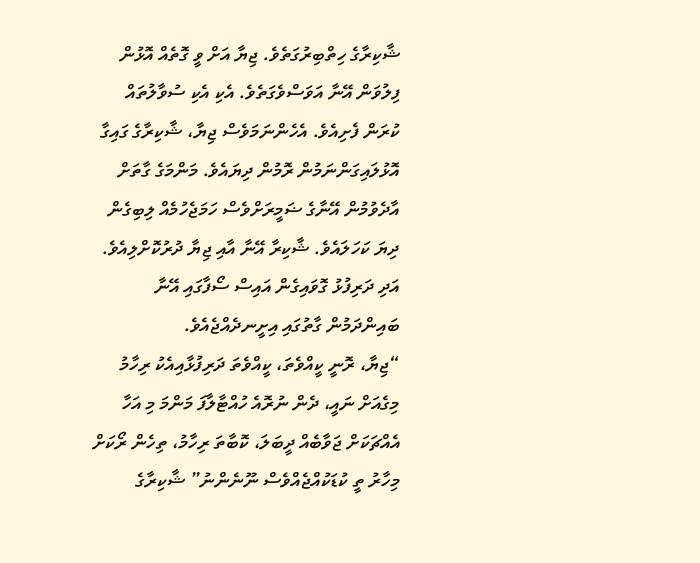ޝާކިރާގެ ހިތްބިރުގަތެވެ. ޖިޔާ އަށް ވީ ގޮތެއް އޮޅުން ފިލުވަން އޭނާ އަވަސްވެގަތެވެ. އެކި އެކި ސުވާލުތައް ކުރަން ފެށިއެވެ. އެހެންނަމަވެސް ޖިޔާ، ޝާކިރާގެ ގައިގާ އޮޅުލައިގަންނަމުން ރޮމުން ދިޔައެވެ. މަންމަގެ ގާތަށް އާދެވުމުން އޭނާގެ ޟަމީރަށްވެސް ހަމަޖެހުމެއް ލިބިގެން ދިޔަ ކަހަލައެވެ. ޝާކިރާ އޭނާ އާއި ޖިޔާ ދުރުކޮށްލިއެވެ. އަދި ދަރިފުޅު ގޮވައިގެން އައިސް ސޯފާގައި އޭނާ ބައިންދަމުން ގާތުގައި އިށީނދެއްޖެއެވެ.
“ޖިޔާ، ރޮނީ ކީއްވެތަ، ކީއްވެތަ ދަރިފުޅާއިއެކު ރިހާމު މިގެއަށް ނައީ، ދެން ނުރޮއެ ހުއްޓާލާފަ މަންމަ މި އަހާ އެއްޗަކަށް ޖަވާބެއް ދީބަލަ، ކޮބާތަ ރިހާމު، ތިހެން ރޯކަށް މިހާރު ތީ ކުޑަކުއްޖެއްވެސް ނޫނެންނު” ޝާކިރާގެ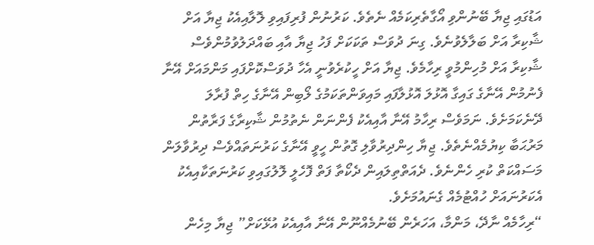އަޑުގައި ޖިޔާ ބޭނުންވި އޯގާތެރިކަމެއް ނެތެވެ. ކަރުނުން ފުރިފައިވި ލޮލާއިއެކު ޖިޔާ އަށް ޝާކިރާ އަށް ބަލާލެވުނެވެ. ގިނަ ދުވަސް ތަކަކަށް ފަހު ޖިޔާ އާއި ބައްދަލުވުމުންވެސް ޝާކިރާ އަށް މުހިންމުވީ ރިހާމެވެ. ޖިޔާ އަށް ހީކުރެވުނީ އެހާ ދުވަސްކޮށްފައި މަންމައަށް އޭނާ ފެނުމުން އޭނާގެ ގައިގާ އޮޅުލަ އޮޅުލާފައި މައިވަންތަކަމުގެ ލޯބިން އޭނާގެ ހިތް ފުރާލަ ދޭނެކަމަށެވެ. ނަމަވެސް ރިހާމު އޭނާ އާއިއެކު ފެންނަން ނެތުމުން ޝާކިރާގެ ފަރާތުން މަރުޙަބާ ކިޔުމެއްނެތެވެ. ޖިޔާ ހިންދިރުވާލި ގޮތުން ހީވީ އޭނާގެ ކަރުނަތައްވެސް ދިރުވާލަން މަސައްކަތް ކުރި ހެންނެވެ. ދެއަތްތިލައިން ދެކޯތާ ފަތް ފޮހެލީ ލޮލުގައިވި ކަރުނަތަކާއިއެކު އެކަރުނައަށް ހުއްޓުމެއް ގެނައުމަށެވެ.
“ރިހާމެއް ނާދޭ، މަންމާ، އަހަރެން ބޭނުމެއްނޫން އޭނާ އާއިއެކު އުޅޭކަށް” ޖިޔާ މިހެން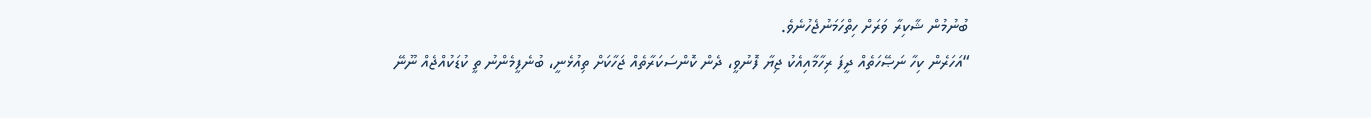ބުނުމުން ޝާކިރާ ވަރަށް ހިތްހަމަނުޖެހުނެވެ.
“އަހަރެން ކިހާ ނަޞޭހަތެއް ދީފަ ރިހާމާއިއެކު ޖިޔާ ފޮނުވީ، ދެން ކޮންސަކަރާތެއް ޖަހާކަށް ތިއުޅެނީ، ބުނެފީމެންނު ތީ ކުޑަކުއްޖެއް ނޫނޭ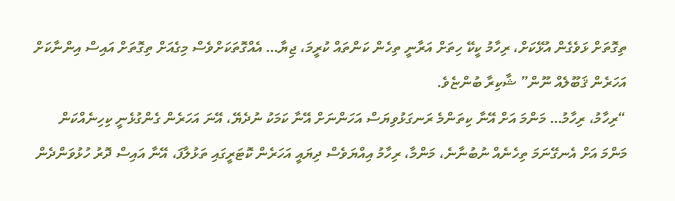ތިގޮތަށް ޅަވެގެން އުޅޭކަށް، ރިހާމު ކީކޭ ހިތަށް އަރާނީ ތިހެން ކަންތައް ކުރީމަ، ޖިޔާ… އެއްގޮތަކަށްވެސް މިގެއަށް ތިގޮތަށް އައިސް އިންނާކަށް އަހަރެން ޤަބޫލެއް ނޫން” ޝާކިރާ ބުންޏެވެ.
“ރިހާމު، ރިހާމު… މަންމަ އަށް އޭނާ ކިތަންމެ ރަނގަޅުވިޔަސް އަހަންނަށް އޭނާ ކަމަކު ނުދެޔޭ، އޭނަ އަހަރެން ގެންގުޅެނީ ކިހިނެއްކަން މަންމަ އަށް އެނގޭނަމަ ތިހެނެއް ނުބުނާނެ، މަންމާ، ރިހާމު އިއްޔަވެސް ދިޔައީ އަހަރެން ކޮޓަރީގައި ތަޅުލާފަ، އޭނާ އައިސް ދޮރު ހުޅުވަންދެން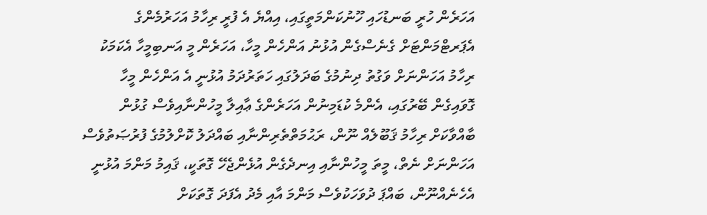އަހަރެން ހުރީ ބަނޑުހައި ހޫނުކަންމަތީގައި، އިއްޔެ އެ ފުރީ ރިހާމު އަހަރުމެންގެ އެޕަރޓްމަންޓަށް ގެނެސްގެން އުޅުނު އަންހެން މީހާ، އަހަރެން މީ އަނބިމީހާ އެކަމަކު ރިހާމު އަހަންނަށް ވަގުތު ދިނުމުގެ ބަދަލުގައި ހަތަރުދަމު އުޅުނީ އެ އަންހެން މީހާ ގޮވައިގެން ބޭރުގައި، އެންމެ ކުޑަމިނުން އަހަރެންގެ ޢާއިލާ މީހުންނާއިވެސް ގުޅުން ބާއްވާކަށް ރިހާމު ޤަބޫލެއް ނޫން، ރަޙުމަތްތެރިންނާއި ބައްދަލު ކޮށްލުމުގެ ފުރުޞަތުވެސް އަހަންނަށް ނެތް، މީތަ މީހުންނާއި އިނދެގެން އުޅެންޖެހޭ ގޮތަކީ، ޤައިމު މަންމަ އުޅުނީ އެހެނެއްނޫން، ބައްޕަ ދުވަހަކުވެސް މަންމަ އާއި މެދު އެފަދަ ގޮތަކަށް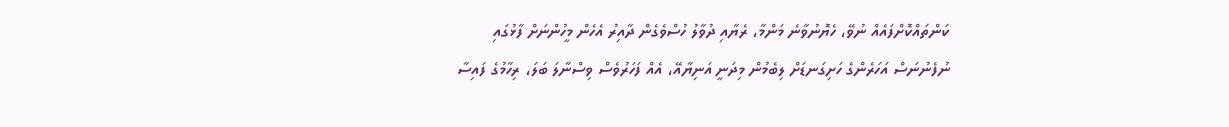ކަންތައްކޮށްފައެއް ނުވޭ، ހެޔޮނުވާނެ މަންމާ، ރެޔާއި ދުވާލު ހުސްވެގެން ދާއިރު އެހެން މީހުންނަށް ފާޅުގައި ނުފެނުނަސް އަހަރެންގެ ހަށިގަނޑަށް ލިބެމުން މިދަނީ އަނިޔާއޭ، އެއް ފަހަރުވެސް ވިސްނާލަ ބަލަ، ރިހާމުގެ ފައިސާ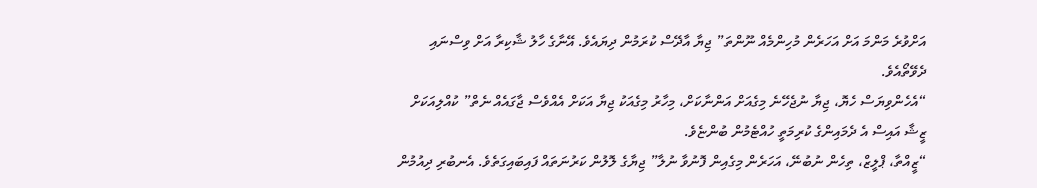އަށްވުރެ މަންމަ އަށް އަހަރެން މުހިންމެއް ނޫންތަ” ޖިޔާ އާދޭސް ކުރަމުން ދިޔައެވެ. އޭނާގެ ހާލު ޝާކިރާ އަށް ވިސްނައި ދެވޭތޯއެވެ.
“އެހެންވިޔަސް ހެޔޮ، ޖިޔާ ނުޖެހޭނެ މިގެއަށް އަންނާކަށް، މިހާރު މިގެއަކު ޖިޔާ އަކަށް އެއްވެސް ޖާގައެއް ނެތް” ކުއްލިއަކަށް ޒީޝާ އައިސް އެ ދެމައިންގެ ކުރިމަތީ ހުއްޓެމުން ބުންޏެވެ.
“ޒީއްތާ، ޕްލީޒް، ތިހެން ނުބުނޭ، އަހަރެން މިގެއިން ފޮނުވާ ނުލާ” ޖިޔާގެ ލޮލުން ކަރުނަތައް ފައިބައިގަތެވެ. އެނބުރި ދިއުމުން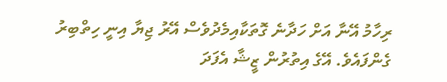ރިހާމު އޭނާ އަށް ހަދާނެ ގޮތަކާއިމެދުވެސް އޭރު ޖިޔާ އިނީ ހިތްބިރު ގެންފައެވެ. އޭގެ އިތުރުން ޒީޝާ އެފަދަ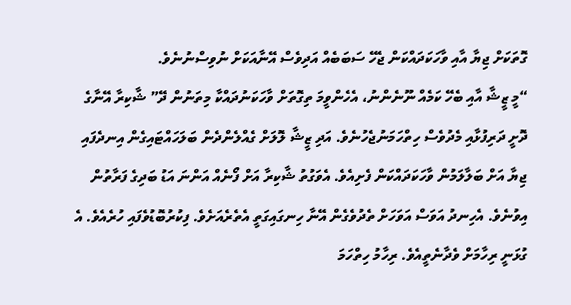ގޮތަކަށް ޖިޔާ އާއި ވާހަކަދައްކަން ޖެހޭ ސަބަބެއް އަދިވެސް އޭނާއަކަށް ނުވިސްނުނެވެ.
“މީ ޒީޝާ އާއި ބެހޭ ކަމެއް ނޫނެންނު، އެހެންވީމަ ތިގޮތަށް ވާހަކަނުދައްކާ މިތަނުން ދޭ” ޝާކިރާ އޭނާގެ ދޮށީ ދަރިފުޅާއި މެދުވެސް ހިތްހަމަނުޖެހުނެވެ. އަދި ޒީޝާ ލޮލަށް ގެއްލެންދެން ބަލަހައްޓައިގެން އިނދެފައި ޖިޔާ އަށް ބަލާލަމުން ވާހަކަދައްކަން ފެށިއެވެ. އެވަގުތު ޝާކިރާ އަށް ފޯނެއް އަންނަ އަޑު ބަދިގެ ފަރާތުން އިވުނެވެ. އެހިނދު އަވަސް އަވަހަށް ތެދުވެގެން އޭނާ ހިނގައިގަތީ އެތެރެއަށެވެ. ފިކުރުބޮޑުވެފައި ހުރެއެވެ. އެ ގުޅަނީ ރިހާމަށް ވެދާނެތީއެވެ. ރިހާމު ހިތްހަމަ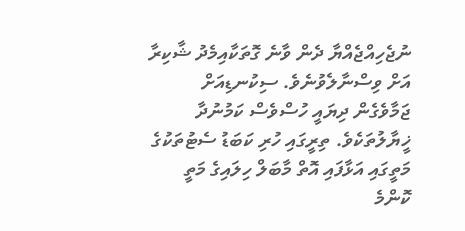ނުޖެހިއްޖެއްޔާ ދެން ވާނެ ގޮތަކާއިމެދު ޝާކިރާ އަށް ވިސްނާލެވުނެވެ. ސިކުނޑިއަށް ޖަމާވެގެން ދިޔައީ ހުސްވެސް ކަމުނުދާ ޚީޔާލުތަކެވެ. ތިރީގައި ހުރި ކަބަޑު ސެޓުތަކުގެ މަތީގައި އަޅާފައި އޮތް މާބަލް ހިލައިގެ މަތީ ކޮންމެ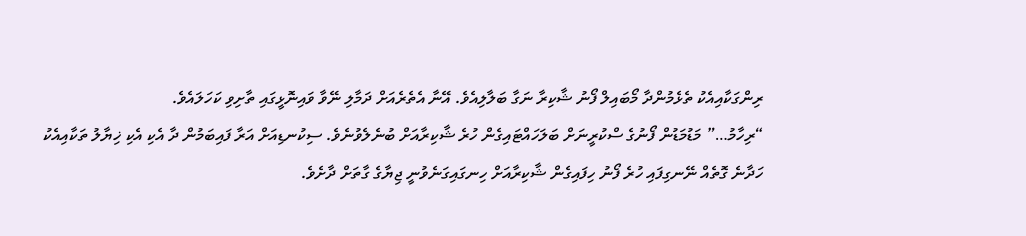ރިންގަކާއިއެކު ތެޅެމުންދާ މޯބައިލް ފޯނު ޝާކިރާ ނަގާ ބަލާލިއެވެ. އޭނާ އެތެރެއަށް ދަމާލި ނޭވާ ވައިނޮޅީގައި ތާށިވި ކަހަލައެވެ.
“ރިހާމު…” މަޑުމަޑުން ފޯނުގެ ސްކުރީނަށް ބަލަހައްޓައިގެން ހުރެ ޝާކިރާއަށް ބުނެލެވުނެވެ. ސިކުނޑިއަށް އަރާ ފައިބަމުން ދާ އެކި އެކި ޚިޔާލު ތަކާއިއެކު ހަދާނެ ގޮތެއް ނޭނގިފައި ހުރެ ފޯނު ހިފައިގެން ޝާކިރާއަށް ހިނގައިގަނެވުނީ ޖިޔާގެ ގާތަށް ދާށެވެ.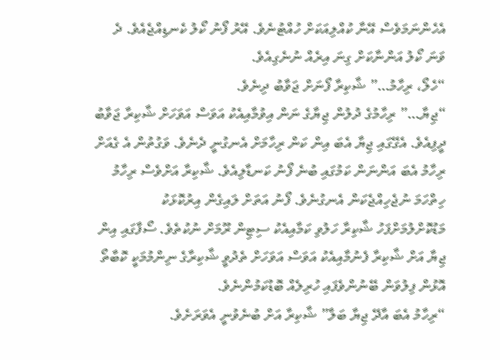އެހެންނަމަވެސް އޭނާ ކުއްލިއަކަށް ހުއްޓުނެވެ. އޭރު ފޯނު ކޯލު ކެނޑިއްޖެއެވެ. ދެ ވަނަ ކޯލު އަންނާކަށް ގިނަ އިރެއް ނުނެގިއެވެ.
“ހެލޯ، ރިހާމު…” ޝާކިރާ ފޯނަށް ޖަވާބު ދިނެވެ.
“ޖިޔާ…” ރިހާމުގެ ދުލުން ޖިޔާގެ ނަން އިވުމާއިއެކު އަވަސް އަވަހަށް ޝާކިރާ ޖަވާބު ދީފިއެވެ. އެގޭގައި ޖިޔާ އެބަ އިން ކަން ރިހާމަށް އެނގުނީ ދެނެވެ. ވަގުތުން އެ ގެއަށް ރިހާމު އެބަ އަންނަން ކަމުގައި ބުނެ ފޯނު ކަނޑާލިއެވެ. ޝާކިރާ އަށްވެސް ރިހާމު ހިތްހަމަ ނުޖެހިއްޖެކަން އެނގުނެވެ. ފޯނު އަތަށް ލައިގެން އިރުކޮޅަކު މަޑުކޮށްލުމަށްފަހު ޝާކިރާ ހަލުވި ކަމާއިއެކު ސިޓިން ރޫމަށް ނުކުތެވެ. ސޯފާގައި އިން ޖިޔާ އަށް ޝާކިރާ ފެނުމާއިއެކު އަވަސް އަވަހަށް ތެދުވީ ޝާކިރާގެ ނިންމުމަކީ ކޮބާތޯ އޮޅުން ފިލުވަން ބޭނުންވެފައި ހުރިލެއް ބޮޑުކަމުންނެވެ.
“ރިހާމު އެބަ އާދޭ ޖިޔާ ބަލާ” ޝާކިރާ އަށް ބުނެވުނީ އެވަރަށެވެ.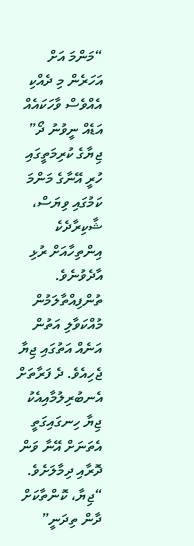“މަންމަ އަށް އަހަރެން މި ދެއްކި އެއްވެސް ވާހަކައެއް އަޑެއް ނީވުނު ދޯ” ޖިޔާގެ ކުރިމަތީގައި ހުރީ އޭނާގެ މަންމަ ކަމުގައި ވިޔަސް، ޝާކިރާދެކެ އިންތިހާއަށް ރުޅި އާދެވުނެވެ. ތުންފިއްތާލަމުން މުއްކަވާލި އަތުން އަނެއް އަތުގައި ޖިޔާ ޖެހިއެވެ. ދެ ފަރާތަށް އެނބުރިލުމާއިއެކު ޖިޔާ ހިނގައިގަތީ އެތަނަށް އޭނާ ވަން ދޮރާއި ދިމާލަށެވެ.
“ޖިޔާ، ކޮންތާކަށް ދާން ތިދަނީ”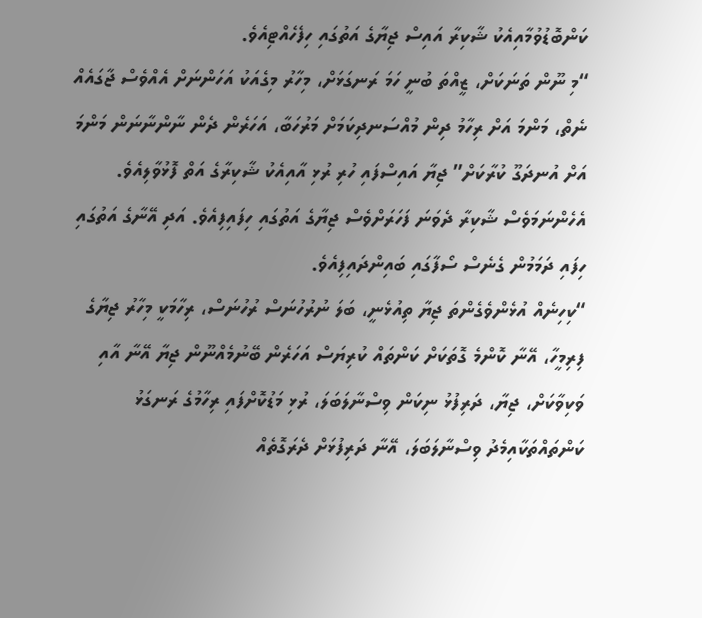ކަންބޮޑުވުމާއިއެކު ޝާކިރާ އައިސް ޖިޔާގެ އަތުގައި ހިފެހެއްޓިއެވެ.
“މި ނޫން ތަނަކަށް، ޒީއްތަ ބުނީ ހަމަ ރަނގަޅަށް، މިހާރު މިގެއަކު އަހަންނަށް އެއްވެސް ޖާގައެއް ނެތް، މަންމަ އަށް ރިހާމު ދިން މުއްސަނދިކަމަށް މަރުހަބާ، އަހަރެން ދެން ނާންނާނަން މަންމަ އަށް އުނދަގޫ ކުރާކަށް” ޖިޔާ އައިސްފައި ހުރި ރުޅި އާއިއެކު ޝާކިރާގެ އަތް ފޮޅުވާލިއެވެ. އެހެންނަމަވެސް ޝާކިރާ ދެވަނަ ފަހަރަށްވެސް ޖިޔާގެ އަތުގައި ހިފައިފިއެވެ. އަދި އޭނާގެ އަތުގައި ހިފައި ދަމަމުން ގެނެސް ސޯފާގައި ބައިންދައިފިއެވެ.
“ކިހިނެއް އުޅެންވެގެންތަ ޖިޔާ ތިއުޅެނީ، ބަލަ ނުރުހުނަސް ރުހުނަސް، ރިހާމަކީ މިހާރު ޖިޔާގެ ފިރިމީހާ، އޭނާ ކޮންމެ ގޮތަކަށް ކަންތައް ކުރިޔަސް އަހަރެން ބޭނުމެއްނޫން ޖިޔާ އޭނާ އާއި ވަކިވާކަށް، ޖިޔާ، ދަރިފުޅު ނިކަން ވިސްނާލަބަލަ، ރުޅި މަޑުކޮށްފައި ރިހާމުގެ ރަނގަޅު ކަންތައްތަކާއިމެދު ވިސްނާލަބަލަ، އޭނާ ދަރިފުޅަށް ދެރަގޮތެއް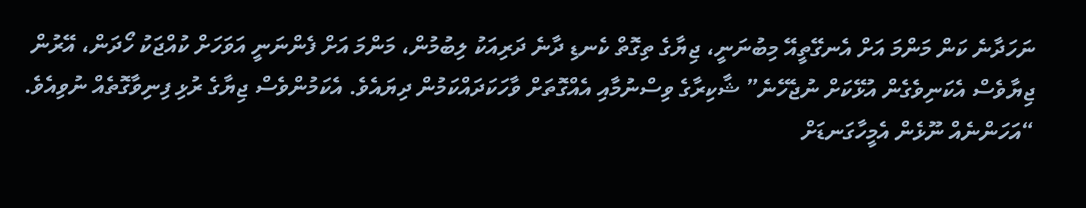ނަހަދާނެ ކަން މަންމަ އަށް އެނގޭތީއޭ މިބުނަނީ، ޖިޔާގެ ތިގޮތް ކެނޑި ދާނެ ދަރިއަކު ލިބުމުން، މަންމަ އަށް ފެންނަނީ އަވަހަށް ކުއްޖަކު ހޯދަން، އޭރުން ޖިޔާވެސް އެކަނިވެގެން އުޅޭކަށް ނުޖެހޭނެ” ޝާކިރާގެ ވިސްނުމާއި އެއްގޮތަށް ވާހަކަދައްކަމުން ދިޔައެވެ. އެކަމުންވެސް ޖިޔާގެ ރުޅި ފިނިވާގޮތެއް ނުވިއެވެ.
“އަހަންނެއް ނޫޅެން އެމީހާގަނޑަށް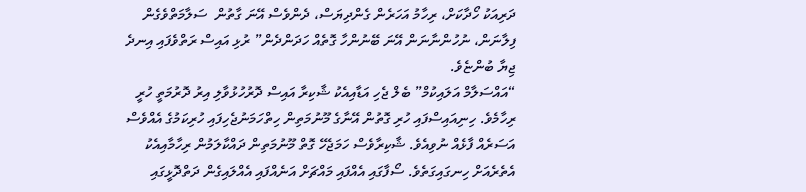ދަރިއަކު ހޯދާކަށް، ރިހާމު އަހަރެން ގެންދިޔަސް، ދެންވެސް އޭނަ ގާތުން  ސަލާމަތްވެގެން ފިލާނަން، ނުހުންނާނަން އޭނަ ބޭނުންހާ ގޮތެއް ހަދަންދެން” ރުޅި އައިސް ރަތްވެފައި އިނދެ ޖިޔާ ބުންޏެވެ.
“އައްސަލާމް އަލައިކުމް” ބެލް ޖެހި އަޑާއިއެކު ޝާކިރާ އައިސް ދޮރުހުޅުވާލި އިރު ދޮރުމަތީ ހުރީ ރިހާމެވެ. ހިނިއައިސްފައި ހުރި ގޮތުން އޭނާގެ މޫނުމަތިން ހިތްހަމަނުޖެހިފައި ހުރިކަމުގެ އެއްވެސް އަސަރެއް ފާޅެއް ނުވިއެވެ. ޝާކިރާވެސް ހަމަޖެހޭ ގޮތް މޫނުމަތިން ދައްކާލަމުން ރިހާމާއިއެކު އެތެރެއަށް ހިނގައިގަތެވެ. ސޯފާގައި އެއްފައި މައްޗަށް އަނެއްފައި އެއްލައިގެން ދަތްދޮޅީގައި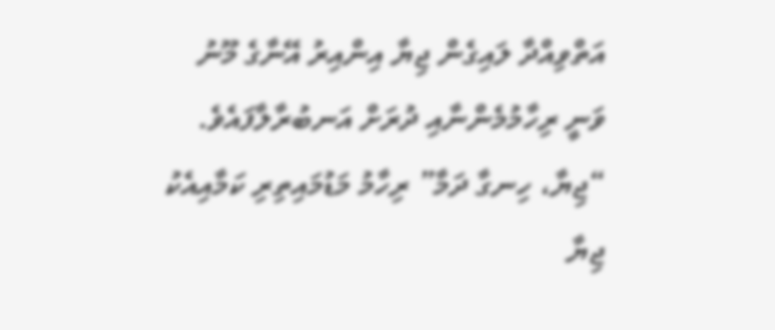އަތްވިއްދާ ލައިގެން ޖިޔާ އިންއިރު އޭނާގެ މޫނު ވަނީ ރިހާމުމެންނާއި ދުރަށް އަނބުރާލާފައެވެ.
“ޖިޔާ، ހިނގާ ދަމާ” ރިހާމު މަޑުމައިތިރި ކަމާއިއެކު ޖިޔާ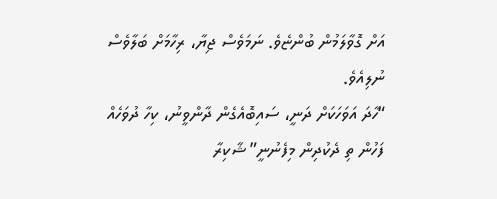އަށް ގޮވާލަމުން ބުންޏެވެ. ނަމަވެސް ޖިޔާ، ރިހާމަށް ބަލާވެސް ނުލިއެވެ.
“ހާދަ އަވަހަކަށް ދަނީ، ސައިބޮއެގެން ދާންވީނު، ކިހާ ދުވަހެއް ފަހުން ތި ދެކުދިން މިފެނުނީ” ޝާކިރާ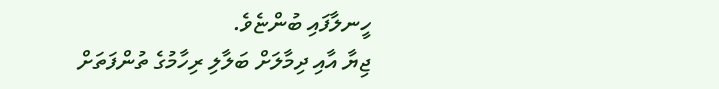ހީނލާފައި ބުންޏެވެ.
ޖިޔާ އާއި ދިމާލަށް ބަލާލި ރިހާމުގެ ތުންފަތަށް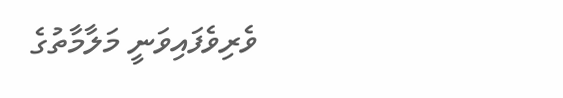ވެރިވެފައިވަނީ މަލާމާތުގެ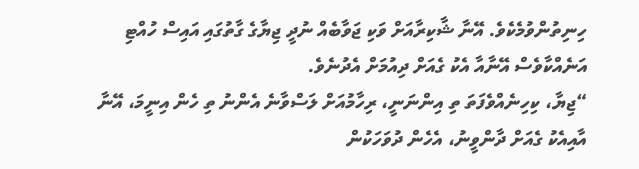ހިނިތުންވުމެކެވެ. އޭނާ ޝާކިރާއަށް ވަކި ޖަވާބެއް ނުދީ ޖިޔާގެ ގާތުގައި އައިސް ހުއްޓި އަނެއްކާވެސް އޭނާއާ އެކު ގެއަށް ދިއުމަށް އެދުނެވެ.
“ޖިޔާ، ކިހިނެއްވެފަތަ ތި އިންނަނީ، ރިހާމުއަށް ލަސްވާނެ އެންނު ތި ހެން އިނީމަ، އޭނާ އާއިއެކު ގެއަށް ދާންވީނު، އެހެން ދުވަހަކުން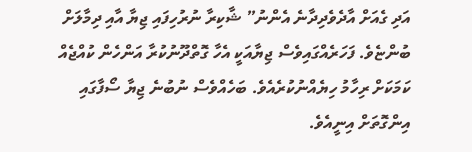އަދި ގެއަށް އާދެވެދިދާނެ އެންނު” ޝާކިރާ ނުރުހިފައި ޖިޔާ އާއި ދިމާލަށް ބުންޏެވެ. ފަހަރެއްގައިވެސް ޖިޔާއަކީ އެހާ ގޮތްދޫނުކުރާ އަންހެން ކުއްޖެއް ކަމަކަށް ރިހާމު ހިޔެއްނުކުރެއެވެ. ބަހެއްވެސް ނުބުނެ ޖިޔާ ސޯފާގައި އިންގޮތަށް އިނީއެވެ.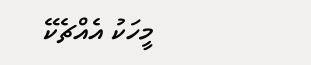މީހަކު އެއްޗެކޭ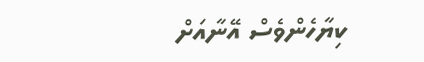ކިޔާހެންވެސް އޭނާއަށް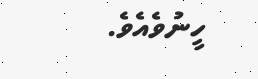ހީނުވެއެވެ.